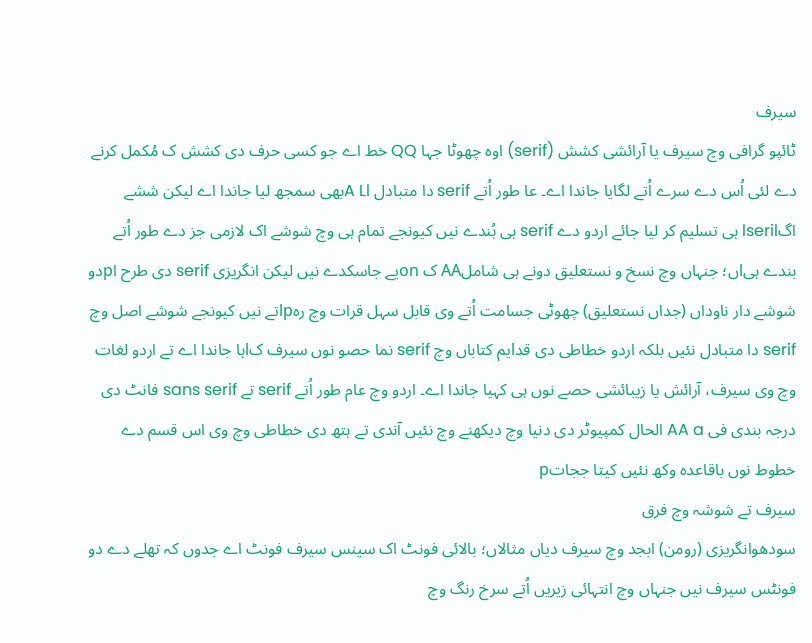سیرف
ٹائپو گرافی وچ سیرف یا آرائشی کشش (serif) اوہ چھوٹا جہا QQ خط اے جو کسی حرف دی کشش ک مُکمل کرنے دے لئی اُس دے سرے اُتے لگایا جاندا اے۔ عا طور اُتے serif دا متبادل A Llبھی سمجھ لیا جاندا اے لیکن ششے اگlseril ہی تسلیم کر ليا جائے اردو دے serif ہی ہُندے نيں کیونجے تمام ہی وچ شوشے اک لازمی جز دے طور اُتے بندے ہیlں؛ جنہاں وچ نسخ و نستعلیق دونے ہی شاملAA ک onیے جاسکدے نيں لیکن انگریزی serif دی طرح اpدو شوشے دار ناوداں (جداں نستعلیق) چھوٹی جسامت اُتے وی قابل سہل قرات وچ رہlpتے نيں کیونجے شوشے اصل وچ serif دا متبادل نئيں بلکہ اردو خطاطی دی قدlیم کتاباں وچ serif نما حصو نوں سیرف کlہا جاندا اے تے اردو لغات وچ وی سیرف، آرائش یا زیبائشی حصے نوں ہی کہیا جاندا اے۔ اردو وچ عام طور اُتے serif تے sans serif فانٹ دی درجہ بندی فی AA a الحال کمپیوٹر دی دنیا وچ دیکھنے وچ نئيں آندی تے ہتھ دی خطاطی وچ وی اس قسم دے خطوط نوں باقاعدہ وکھ نئيں کيتا ججاتp
سیرف تے شوشہ وچ فرق
سودھوانگریزی (رومن) ابجد وچ سیرف دیاں مثالاں؛ بالائی فونٹ اک سینس سیرف فونٹ اے جدوں کہ تھلے دے دو فونٹس سیرف نيں جنہاں وچ انتہائی زیريں اُتے سرخ رنگ وچ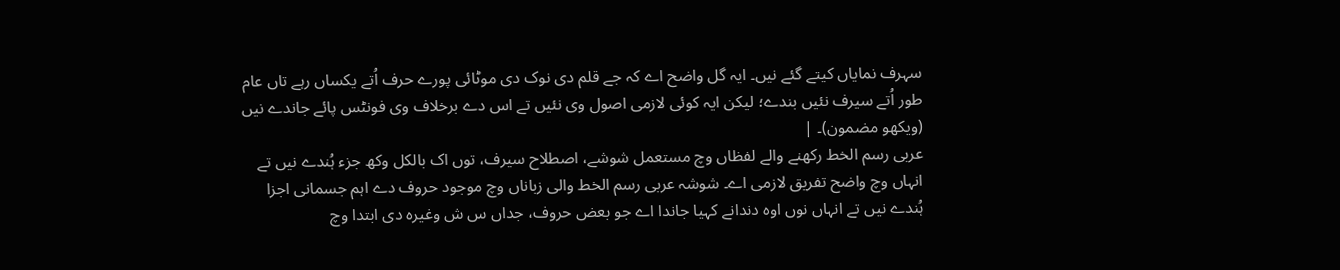سہرف نمایاں کيتے گئے نيں۔ ایہ گل واضح اے کہ جے قلم دی نوک دی موٹائی پورے حرف اُتے یکساں رہے تاں عام طور اُتے سیرف نئيں بندے؛ لیکن ایہ کوئی لازمی اصول وی نئيں تے اس دے برخلاف وی فونٹس پائے جاندے نيں (ویکھو مضمون)۔ |
عربی رسم الخط رکھنے والے لفظاں وچ مستعمل شوشے، اصطلاح سیرف، توں اک بالکل وکھ جزء ہُندے نيں تے انہاں وچ واضح تفریق لازمی اے۔ شوشہ عربی رسم الخط والی زباناں وچ موجود حروف دے اہم جسمانی اجزا ہُندے نيں تے انہاں نوں اوہ دندانے کہیا جاندا اے جو بعض حروف، جداں س ش وغیرہ دی ابتدا وچ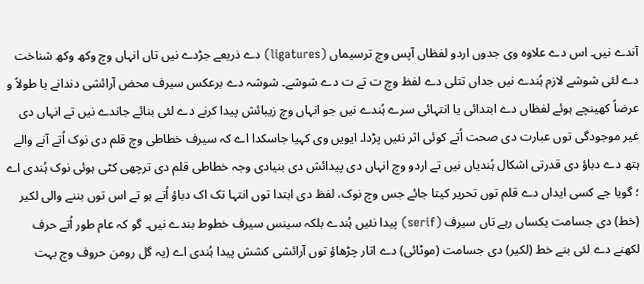آندے نيں۔ اس دے علاوہ وی جدوں اردو لفظاں آپس وچ ترسیماں (ligatures) دے ذریعے جڑدے نيں تاں انہاں وچ وکھ وکھ شناخت دے لئی شوشے لازم ہُندے نيں جداں تتلی دے لفظ وچ ت تے ت دے شوشے۔ شوشہ دے برعکس سیرف محض آرائشی دندانے یا طولاً و عرضاً کھینچے ہوئے لفظاں دے ابتدائی یا انتہائی سرے ہُندے نيں جو انہاں وچ زیبائش پیدا کرنے دے لئی بنائے جاندے نيں تے انہاں دی غیر موجودگی توں عبارت دی صحت اُتے کوئی اثر نئيں پڑدا۔ ایويں وی کہیا جاسکدا اے کہ سیرف خطاطی وچ قلم دی نوک اُتے آنے والے ہتھ دے دباؤ دی قدرتی اشکال ہُندیاں نيں تے اردو وچ انہاں دی پیدائش دی بنیادی وجہ خطاطی قلم دی ترچھی کٹی ہوئی نوک ہُندی اے ؛ گویا جے کسی ایداں دے قلم توں تحریر کيتا جائے جس وچ نوک، لفظ دی ابتدا توں انتہا تک اک دباؤ اُتے ہو تے اس توں بننے والی لکیر (خط) دی جسامت یکساں رہے تاں سیرف (serif) پیدا نئيں ہُندے بلکہ سینس سیرف خطوط بندے نيں۔ گو کہ عام طور اُتے حرف لکھنے دے لئی بنے خط (لکیر) دی جسامت (موٹائی) دے اتار چڑھاؤ توں آرائشی کشش پیدا ہُندی اے (یہ گل رومن حروف وچ بہت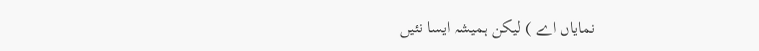نمایاں اے ) لیکن ہمیشہ ایسا نئيں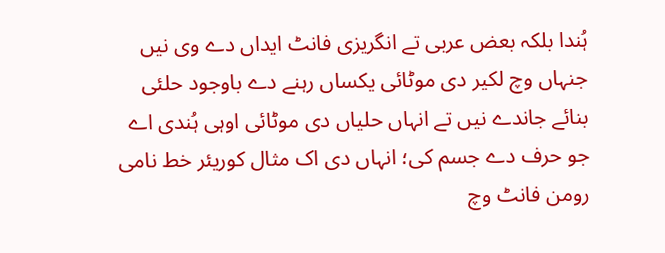ہُندا بلکہ بعض عربی تے انگریزی فانٹ ایداں دے وی نيں جنہاں وچ لکیر دی موٹائی یکساں رہنے دے باوجود حلئی بنائے جاندے نيں تے انہاں حلیاں دی موٹائی اوہی ہُندی اے جو حرف دے جسم کی؛ انہاں دی اک مثال کوریئر خط نامی رومن فانٹ وچ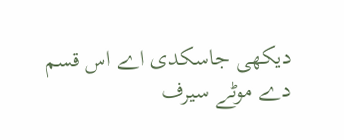دیکھی جاسکدی اے اس قسم دے موٹے سیرف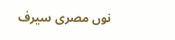نوں مصری سیرف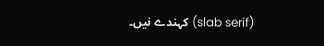(slab serif) کہندے نيں۔